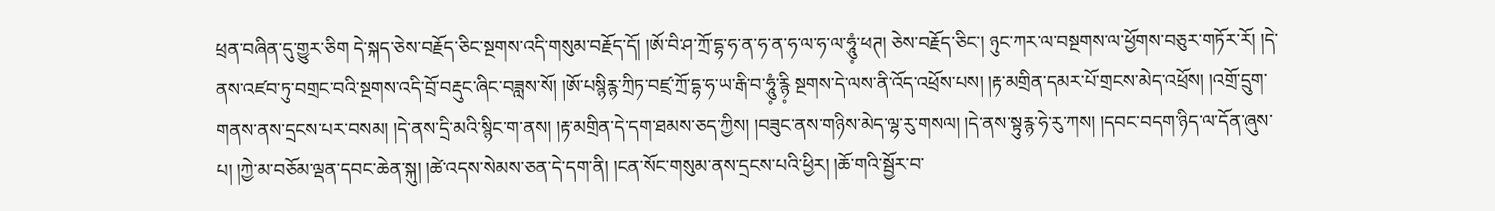ཕྲན་བཞིན་དུ་གྱུར་ཅིག དེ་སྐད་ཅེས་བརྗོད་ཅིང་སྔགས་འདི་གསུམ་བརྗོད་དོ། །ཨོ་བི་ཤ་ཀྲོ་དྷ་ཧ་ན་ཧ་ན་ཧ་ལ་ཧ་ལ་ཧཱུཾ༷་ཕཊ། ཅེས་བརྗོད་ཅིང་། ཉུང་ཀར་ལ་བསྔགས་ལ་ཕྱོགས་བཅུར་གཏོར་རོ། །དེ་ནས་འཛབ་ཏུ་བགྲང་བའི་སྔགས་འདི་བྲོ་བརྡུང་ཞིང་བཟླས་སོ། །ཨོ་པསྙིརྙ་ཀྲིཏ་བཛྲ་ཀྲོ་དྷ་ཧ་ཡ་རྒི་བ་ཧཱུཾ༷་རྙི༷ སྔགས་དེ་ལས་ནི་འོད་འཕྲོས་པས། །རྟ་མགྲིན་དམར་པོ་གྲངས་མེད་འཕྲོས། །འགྲོ་དྲུག་གནས་ནས་དྲངས་པར་བསམ། །དེ་ནས་དྲི་མའི་སྙིང་ག་ནས། །རྟ་མགྲིན་དེ་དག་ཐམས་ཅད་ཀྱིས། །བཟུང་ནས་གཉིས་མེད་ལྷ་རུ་གསལ། །དེ་ནས་སྟུརྙ་ཧེ་རུ་ཀས། །དབང་བདག་ཉིད་ལ་དོན་ཞུས་པ། །ཀྱེ་མ་བཅོམ་ལྡན་དབང་ཆེན་སྐུ། །ཚེ་འདས་སེམས་ཅན་དེ་དག་ནི། །ངན་སོང་གསུམ་ནས་དྲངས་པའི་ཕྱིར། །ཆོ་གའི་སྦྱོར་བ་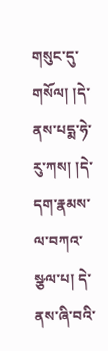གསུང་དུ་གསོལ། །དེ་ནས་པདྨ་ཧེ་རུ་ཀས། །དེ་དག་རྣམས་ལ་བཀའ་སྩལ་པ། དེ་ནས་ཞི་བའི་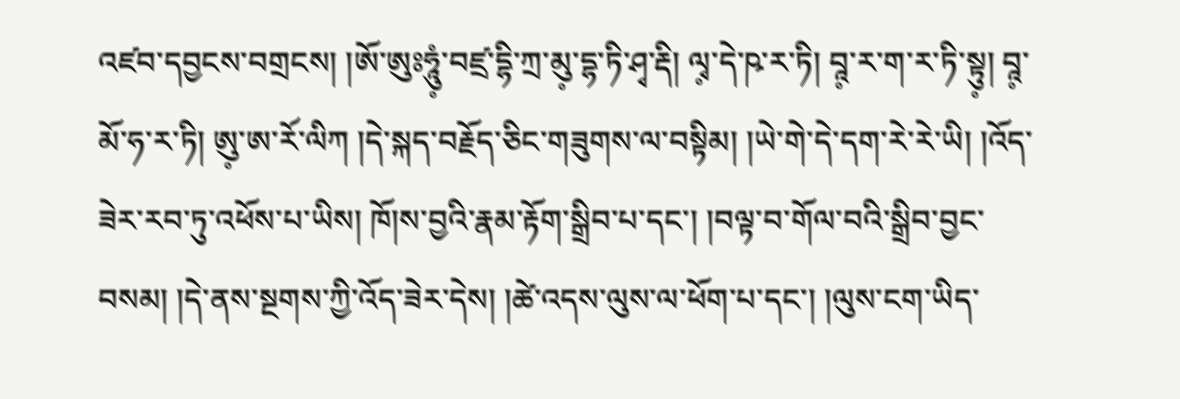འཛབ་དབྱངས་བགྲངས། །ཨོ་ཨུཿཧཱུཾ༷་བཛྲ་དྷི་ཀྲ་མུ༷་དྷ་ཏི་ཤྭ་རྡི། ལྭ༷་དེ་ཥ་ར་ཏི། བཱ༷་ར་ག་ར་ཏི་སྟུ༷། བཱ༷་མོ་ཧ་ར་ཏི། ཨུ༷་ཨ་རོ་ལིཀ །དེ་སྐད་བརྗོད་ཅིང་གཟུགས་ལ་བསྟིམ། །ཡེ་གེ་དེ་དག་རེ་རེ་ཡི། །འོད་ཟེར་རབ་ཏུ་འཕོས་པ་ཡིས། ཁོ།ས་བྱའི་རྣམ་རྟོག་སྒྲིབ་པ་དང་། །བལྟ་བ་གོལ་བའི་སྒྲིབ་བྱང་བསམ། །དེ་ནས་སྔགས་ཀྱི་འོད་ཟེར་དེས། །ཚེ་འདས་ལུས་ལ་ཕོག་པ་དང་། །ལུས་ངག་ཡིད་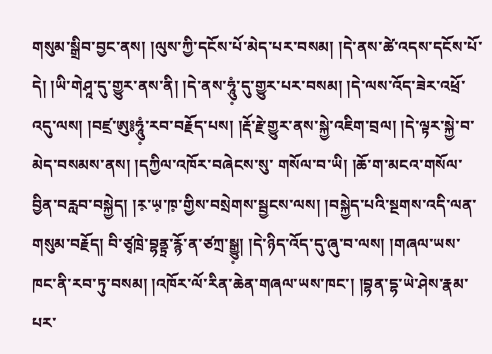གསུམ་སྒྲིབ་བྱང་ནས། །ལུས་ཀྱི་དངོས་པོ་མེད་པར་བསམ། །དེ་ནས་ཚེ་འདས་དངོས་པོ་དེ། །ཡི་གེཤཱ་དུ་གྱུར་ནས་ནི། །དེ་ནས་ཧཱུཾ༷་དུ་གྱུར་པར་བསམ། །དེ་ལས་འོད་ཟེར་འཕྲོ་འདུ་ལས། །བཛྲ་ཨུ༔ཧཱུཾ༷་རབ་བརྗོད་པས། །རྡོ་རྗེ་གྱུར་ནས་སྐྱེ་འཇིག་བྲལ། །དེ་ལྟར་སྐྱེ་བ་མེད་བསམས་ནས། །དཀྱིལ་འཁོར་བཞེངས་སུ་ གསོལ་བ་ཡི། །ཆོ་ག་མངའ་གསོལ་བྱིན་བརླབ་བསྐྱེད། །ར༷་ཡ༷་ཁ༷་གྱིས་བསྲེགས་སྦྱངས་ལས། །བསྐྱེད་པའི་སྔགས་འདི་ལན་གསུམ་བརྗོད། བི་ཙྭཁྲེ་བྷནྟྲ་རྙོ་ན་ཙཀྲ་སྒྱུ༷། །དེ་ཉིད་འོད་དུ་ཞུ་བ་ལས། །གཞལ་ཡས་ཁང་ནི་རབ་ཏུ་བསམ། །འཁོར་ལོ་རིན་ཆེན་གཞལ་ཡས་ཁང་། །བྷན་དྷ་ཡེ་ཤེས་རྣམ་པར་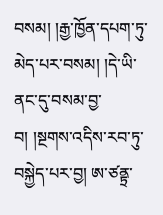བསམ། །རྒྱ་ཁྱོན་དཔག་ཏུ་མེད་པར་བསམ། །དེ་ཡི་ནང་དུ་བསམ་བྱ་བ། །སྔགས་འདིས་རབ་ཏུ་བསྐྱེད་པར་བྱ། ཨ་ཙནྟྲ་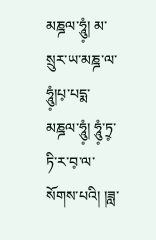མཎྜལ་ཧཱུཾ༷། མ་སྲུར་ཡ་མཎྜ་ལ་ཧཱུཾ༷།པ༷་པདྨ་མཎྜལ་ཧཱུཾ༷། ཧཱུཾ༷་ཏྲ༷་ཏི་ར་བ༷་ལ་སོགས་པའི། །ཟླ་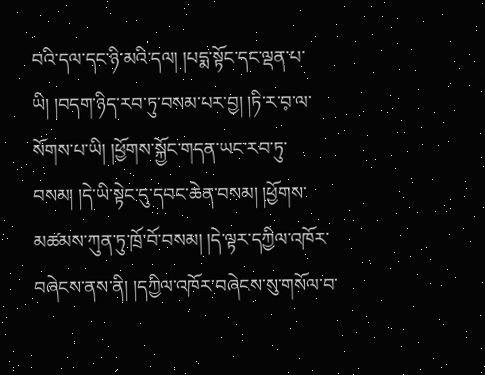བའི་དལ་དང་ཉི་མའི་དལ། །པདྨ་སྟོང་དང་ལྡན་པ་ཡི། །བདག་ཉིད་རབ་ཏུ་བསམ་པར་བྱ། །ཏི་ར་བ༷་ལ་སོགས་པ་ཡི། །ཕྱོགས་སྐྱོང་གདན་ཡང་རབ་ཏུ་བསམ། །དེ་ཡི་སྟེང་དུ་དབང་ཆེན་བསམ། །ཕྱོགས་མཚམས་ཀུན་ཏུ་ཁྲོ་བོ་བསམ། །དེ་ལྟར་དཀྱིལ་འཁོར་བཞེངས་ནས་ནི། །དཀྱིལ་འཁོར་བཞེངས་སུ་གསོལ་བ་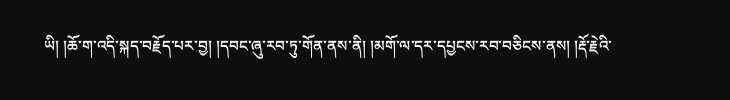ཡི། །ཆོ་ག་འདི་སྐད་བརྗོད་པར་བྱ། །དབང་ཞུ་རབ་ཏུ་གོན་ནས་ནི། །མགོ་ལ་དར་དཔྱངས་རབ་བཅིངས་ནས། །རྡོ་རྗེའི་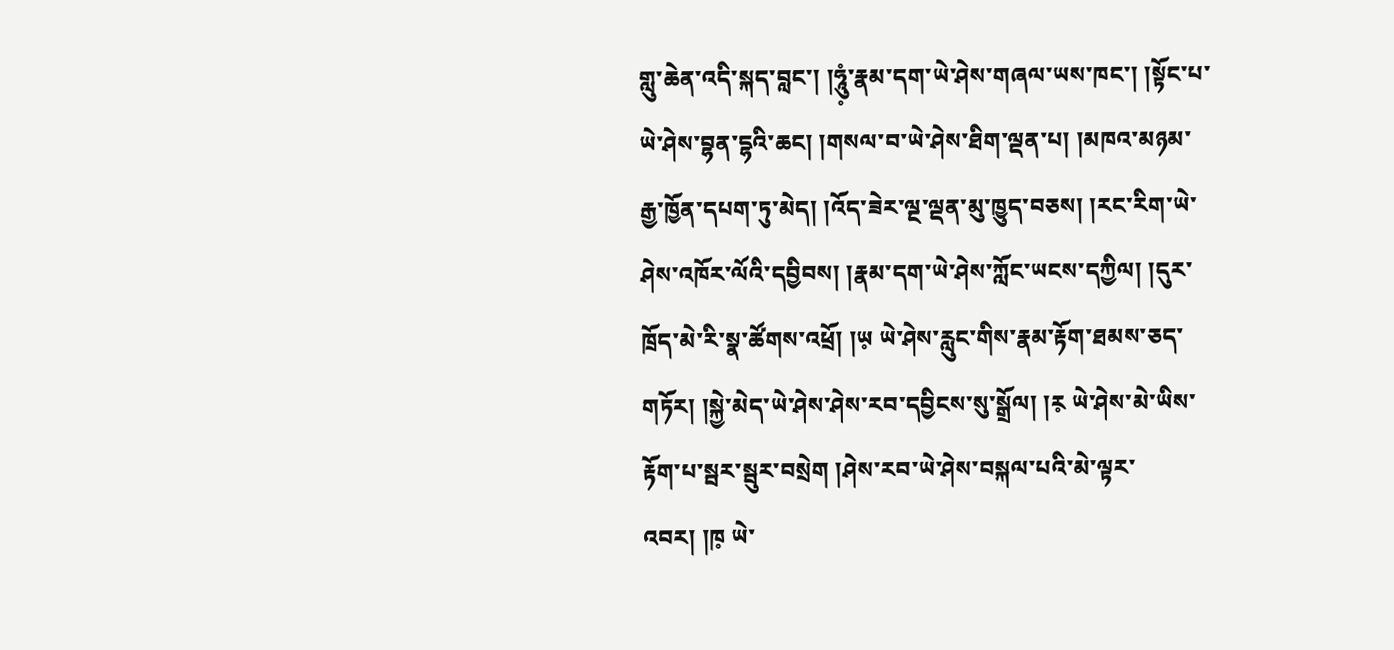གླུ་ཆེན་འདི་སྐད་བླང་། །ཧཱུཾ༷་རྣམ་དག་ཡེ་ཤེས་གཞལ་ཡས་ཁང་། །སྟོང་པ་ཡེ་ཤེས་བྷན་དྷའི་ཆང། །གསལ་བ་ཡེ་ཤེས་ཐིག་ལྡན་པ། །མཁའ་མཉམ་རྒྱ་ཁྱོན་དཔག་ཏུ་མེད། །འོད་ཟེར་ལྔ་ལྡན་མུ་ཁྱུད་བཅས། །རང་རིག་ཡེ་ཤེས་འཁོར་ལོའི་དབྱིབས། །རྣམ་དག་ཡེ་ཤེས་ཀློང་ཡངས་དཀྱིལ། །དུར་ཁྲོད་མེ་རི་སྣ་ཚོགས་འཕྲོ། །ཡ༷ ཡེ་ཤེས་རླུང་གིས་རྣམ་རྟོག་ཐམས་ཅད་གཏོར། །སྐྱེ་མེད་ཡེ་ཤེས་ཤེས་རབ་དབྱིངས་སུ་སྒྲོལ། །ར༷ ཡེ་ཤེས་མེ་ཡིས་རྟོག་པ་སྦར་སྦུར་བསྲེག །ཤེས་རབ་ཡེ་ཤེས་བསྐལ་པའི་མེ་ལྟར་འབར། །ཁ༷ ཡེ་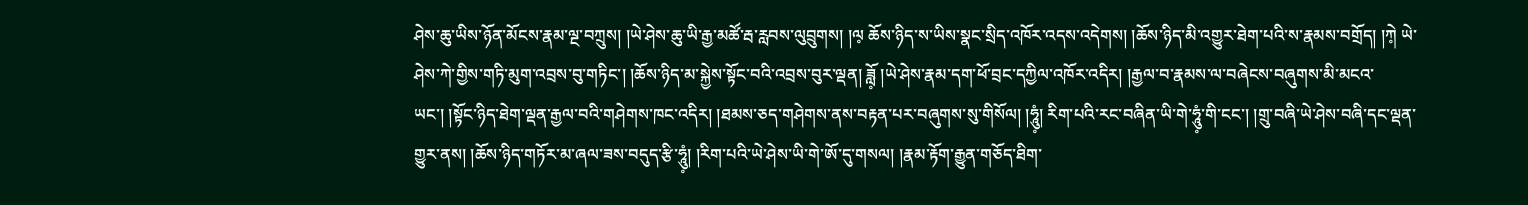ཤེས་ཆུ་ཡིས་ཉོན་མོངས་རྣམ་ལྔ་བཀྲུས། །ཡེ་ཤེས་ཆུ་ཡི་རྒྱ་མཚོ་རྦ་རླབས་ལུབྲུགས། །ལ༷ ཆོས་ཉིད་ས་ཡིས་སྣང་སྲིད་འཁོར་འདས་འདེགས། །ཆོས་ཉིད་མི་འགྱུར་ཐེག་པའི་ས་རྣམས་བགྲོད། །ཀེ༷ ཡེ་ཤེས་ཀེ་གྱིས་གཏི་མུག་འབྲས་བུ་གཏིང་། །ཆོས་ཉིད་མ་སྐྱེས་སྟོང་བའི་འབྲས་བུར་ལྡན། ཟློ༷ །ཡེ་ཤེས་རྣམ་དག་ཕོ་བྲང་དཀྱིལ་འཁོར་འདིར། །རྒྱལ་བ་རྣམས་ལ་བཞེངས་བཞུགས་མི་མངའ་ཡང་། །སྟོང་ཉིད་ཐེག་ལྡན་རྒྱལ་བའི་གཤེགས་ཁང་འདིར། །ཐམས་ཅད་གཤེགས་ནས་བརྟན་པར་བཞུགས་སུ་གིསོལ། །ཧཱུཾ༷། རིག་པའི་རང་བཞིན་ཡི་གེ་ཧཱུཾ༷་གི་ངང་། །གྲུ་བཞི་ཡེ་ཤེས་བཞི་དང་ལྡན་གྱུར་ནས། །ཆོས་ཉིད་གཏོར་མ་ཞལ་ཟས་བདུད་རྩི་ཧཱུཾ༷། །རིག་པའི་ཡེ་ཤེས་ཡི་གེ་ཨོ་དུ་གསལ། །རྣམ་རྟོག་རྒྱུན་གཅོད་ཐིག་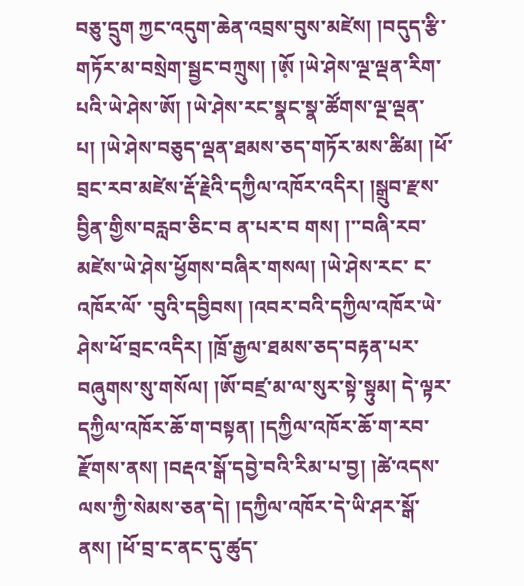བཅུ་དྲུག ཀྱང་འདུག་ཆེན་འབྲས་བུས་མཛེས། །བདུད་རྩི་གཏོར་མ་བསྲེག་སྦྱང་བཀྲུས། །ཨོ༷ །ཡེ་ཤེས་ལྔ་ལྡན་རིག་པའི་ཡེ་ཤེས་ཨོ། །ཡེ་ཤེས་རང་སྣང་སྣ་ཚོགས་ལྔ་ལྡན་པ། །ཡེ་ཤེས་བཅུད་ལྡན་ཐམས་ཅད་གཏོར་མས་ཚིམ། །ཕོ་བྲང་རབ་མཛེས་རྡོ་རྗེའི་དཀྱིལ་འཁོར་འདིར། །སྒྲུབ་རྫས་བྱིན་གྱིས་བརླབ་ཅིང་བ ན་པར་བ གས། །་་བཞི་རབ་མཛེས་ཡེ་ཤེས་ཕྱོགས་བཞིར་གསལ། །ཡེ་ཤེས་རང་ ང་འཁོར་ལོ་ ་བུའི་དབྱིབས། །འབར་བའི་དཀྱིལ་འཁོར་ཡེ་ཤེས་ཕོ་བྲང་འདིར། །ཁྲོ་རྒྱལ་ཐམས་ཅད་བརྟན་པར་བཞུགས་སུ་གསོལ། །ཨོ་བཛྲ་མ་ལ་སུར་སྟེ་སྟུམ། དེ་ལྟར་དཀྱིལ་འཁོར་ཆོ་ག་བསྟན། །དཀྱིལ་འཁོར་ཆོ་ག་རབ་རྫོགས་ནས། །བརྡའ་སྒོ་དབྱེ་བའི་རིམ་པ་བྱ། །ཚེ་འདས་ལས་ཀྱི་སེམས་ཅན་དེ། །དཀྱིལ་འཁོར་དེ་ཡི་ཤར་སྒོ་ནས། །ཕོ་བྲ་ང་ནང་དུ་ཚུད་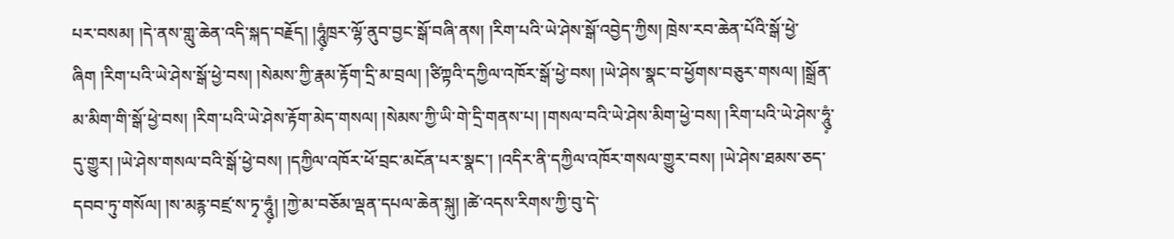པར་བསམ། །དེ་ནས་གླུ་ཆེན་འདི་སྐད་བརྗོད། །ཧཱུཾ༷ཁྲར་ལྷོ་ནུབ་བྱང་སྒོ་བཞི་ནས། །རིག་པའི་ཡེ་ཤེས་སྒོ་འབྱེད་ཀྱིས། ཁྲེས་རབ་ཆེན་པོའི་སྒོ་ཕྱེ་ཞིག །རིག་པའི་ཡེ་ཤེས་སྒོ་ཕྱེ་བས། །སེམས་ཀྱི་རྣམ་རྟོག་དྲི་མ་བྲལ། །ཙིཀྟའི་དཀྱིལ་འཁོར་སྒོ་ཕྱེ་བས། །ཡེ་ཤེས་སྣང་བ་ཕྱོགས་བཅུར་གསལ། །སྒྲོན་མ་མིག་གི་སྒོ་ཕྱེ་བས། །རིག་པའི་ཡེ་ཤེས་རྟོག་མེད་གསལ། །སེམས་ཀྱི་ཡི་གེ་དྲི་གནས་པ། །གསལ་བའི་ཡེ་ཤེས་མིག་ཕྱེ་བས། །རིག་པའི་ཡེ་ཤེས་ཧཱུཾ༷་དུ་གྱུར། །ཡེ་ཤེས་གསལ་བའི་སྒོ་ཕྱེ་བས། །དཀྱིལ་འཁོར་ཕོ་བྲང་མངོན་པར་སྣང་། །འདིར་ནི་དཀྱིལ་འཁོར་གསལ་གྱུར་བས། །ཡེ་ཤེས་ཐམས་ཅད་དབབ་ཏུ་གསོལ། །ས་མརྙ་བཛྲ་ས་ཏྭ་ཧཱུཾ༷། །ཀྱེ་མ་བཅོམ་ལྡན་དཔལ་ཆེན་སྐུ། །ཚེ་འདས་རིགས་ཀྱི་བུ་དེ་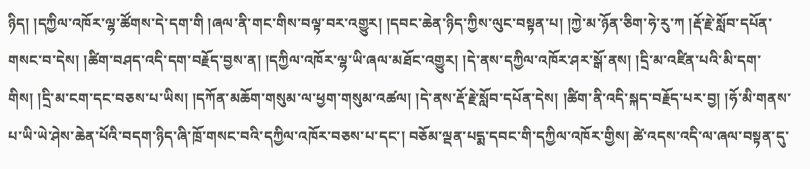ཉིད། །དཀྱིལ་འཁོར་ལྷ་ཚོགས་དེ་དག་གི །ཞལ་ནི་གང་གིས་བལྟ་བར་འགྱུར། །དབང་ཆེན་ཉིད་ཀྱིས་ལུང་བསྟན་པ། །ཀྱེ་མ་ཉོན་ཅིག་ཧེ་རུ་ཀ །རྡོ་རྗེ་སློབ་དཔོན་གསང་བ་དེས། །ཚིག་བཤད་འདི་དག་བརྗོད་བྱས་ན། །དཀྱིལ་འཁོར་ལྷ་ཡི་ཞལ་མཐོང་འགྱུར། །དེ་ནས་དཀྱིལ་འཁོར་ཤར་སྒོ་ནས། །དྲི་མ་འཛིན་པའི་མི་དག་གིས། །དྲི་མ་ངག་དང་བཅས་པ་ཡིས། །དཀོན་མཆོག་གསུམ་ལ་ཕྱག་གསུམ་འཚལ། །དེ་ནས་རྡོ་རྗེ་སློབ་དཔོན་དེས། །ཚིག་ནི་འདི་སྐད་བརྗོད་པར་བྱ། །ཧོ་མི་གནས་པ་ཡི་ཡེ་ཤེས་ཆེན་པོའི་བདག་ཉིད་ཞི་ཁྲོ་གསང་བའི་དཀྱིལ་འཁོར་བཅས་པ་དང་། བཅོམ་ལྡན་པདྨ་དབང་གི་དཀྱིལ་འཁོར་གྱིས། ཚེ་འདས་འདི་ལ་ཞལ་བསྟན་དུ་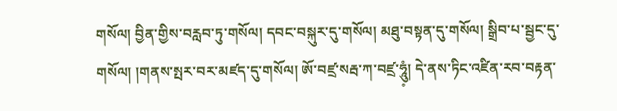གསོལ། བྱིན་གྱིས་བརླབ་ཏུ་གསོལ། དབང་བསྐུར་དུ་གསོལ། མཐུ་བསྟན་དུ་གསོལ། སྒྲིབ་པ་སྦྱང་དུ་གསོལ། །གནས་སྤར་བར་མཛད་དུ་གསོལ། ཨོ་བཛྲ་སརྦ་ཀ་བཛྲ་ཧཱུཾ༷། དེ་ནས་ཏིང་འཛིན་རབ་བརྟན་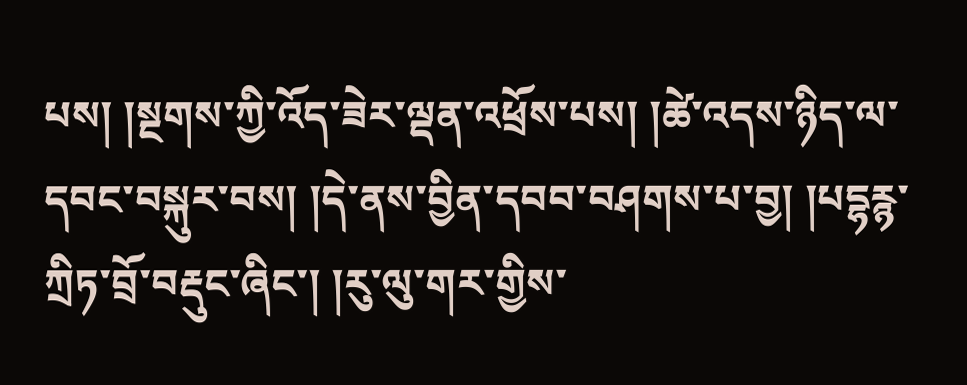པས། །སྔགས་ཀྱི་འོད་ཟེར་ལྡན་འཕྲོས་པས། །ཚེ་འདས་ཉིད་ལ་དབང་བསྐུར་བས། །དེ་ནས་བྱིན་དབབ་བཤགས་པ་བྱ། །པདྷརྙ་ཀྲིཏ་བྲོ་བརྡུང་ཞིང་། །རུ་ལུ་གར་གྱིས་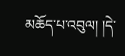མཆོད་པ་འབུལ། །དེ་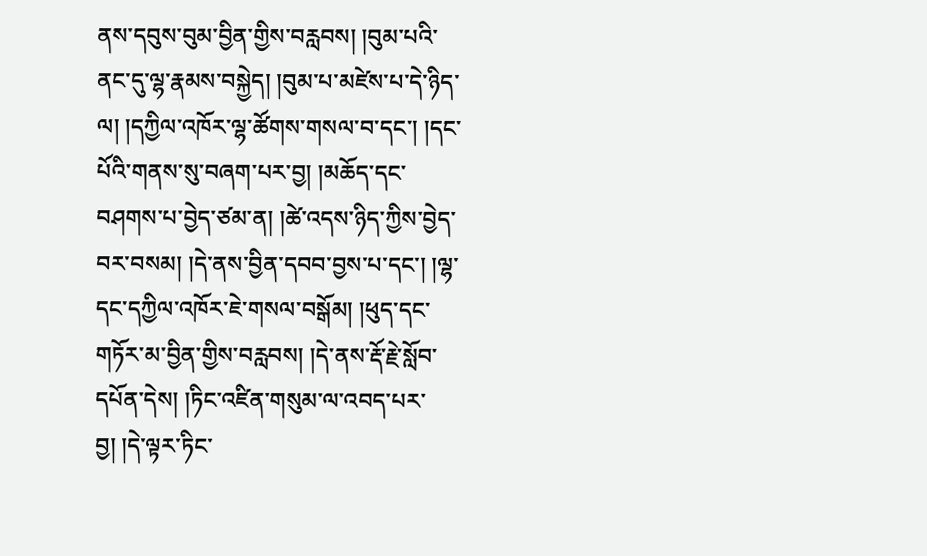ནས་དབུས་བུམ་བྱིན་གྱིས་བརླབས། །བུམ་པའི་ནང་དུ་ལྷ་རྣམས་བསྐྱེད། །བུམ་པ་མཛེས་པ་དེ་ཉིད་ལ། །དཀྱིལ་འཁོར་ལྷ་ཚོགས་གསལ་བ་དང་། །དང་པོའི་གནས་སུ་བཞག་པར་བྱ། །མཆོད་དང་བཤགས་པ་བྱེད་ཙམ་ན། །ཚེ་འདས་ཉིད་ཀྱིས་བྱེད་བར་བསམ། །དེ་ནས་བྱིན་དབབ་བྱས་པ་དང་། །ལྷ་དང་དཀྱིལ་འཁོར་ཇེ་གསལ་བསྒོམ། །ཕུད་དང་གཏོར་མ་བྱིན་གྱིས་བརླབས། །དེ་ནས་རྡོ་རྗེ་སློབ་དཔོན་དེས། །ཏིང་འཛིན་གསུམ་ལ་འབད་པར་བྱ། །དེ་ལྟར་ཏིང་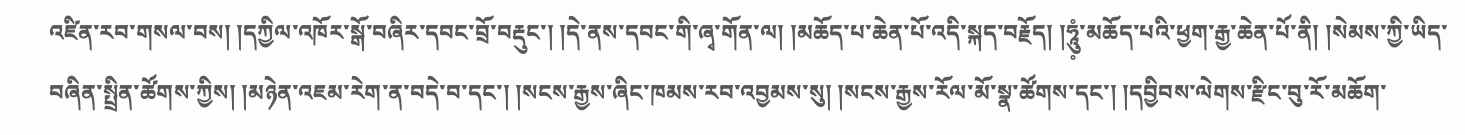འཛིན་རབ་གསལ་བས། །དཀྱིལ་འཁོར་སྒོ་བཞིར་དབང་བྲོ་བརྡུང་། །དེ་ནས་དབང་གི་ཞྭ་གོན་ལ། །མཆོད་པ་ཆེན་པོ་འདི་སྐད་བརྗོད། །ཧཱུཾ༷་མཆོད་པའི་ཕྱག་རྒྱ་ཆེན་པོ་ནི། །སེམས་ཀྱི་ཡིད་བཞིན་སྤྲིན་ཚོགས་ཀྱིས། །མཉེན་འཇམ་རེག་ན་བདེ་བ་དང་། །སངས་རྒྱས་ཞིང་ཁམས་རབ་འབྱམས་སུ། །སངས་རྒྱས་རོལ་མོ་སྣ་ཚོགས་དང་། །དབྱིབས་ལེགས་རྫིང་བུ་རོ་མཆོག་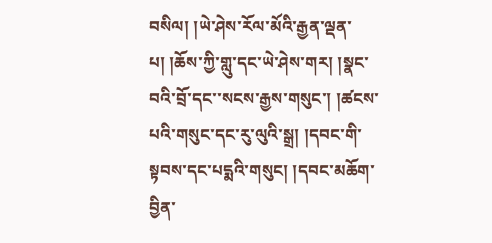བསིལ། །ཡེ་ཤེས་རོལ་མོའི་རྒྱན་ལྡན་པ། །ཆོས་ཀྱི་གླུ་དང་ཡེ་ཤེས་གར། །སྣང་བའི་བྲོ་དང་་སངས་རྒྱས་གསུང་། །ཚངས་པའི་གསུང་དང་རུ་ལུའི་སྒྲ། །དབང་གི་སྟབས་དང་པདྨའི་གསུང། །དབང་མཆོག་བྱིན་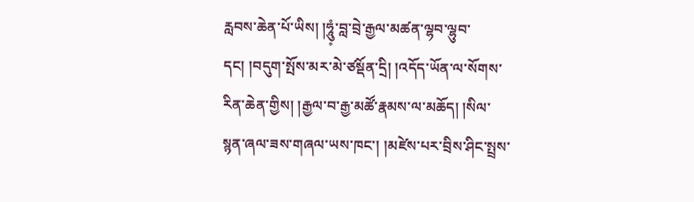རླབས་ཆེན་པོ་ཡིས། །ཧཱུཾ༷་བླ་བྲེ་རྒྱལ་མཚན་ལྷབ་ལྷུབ་དང། །བདུག་སྤོས་མར་མེ་ཙསྡོན་དྲི། །འདོད་ཡོན་ལ་སོགས་རིན་ཆེན་གྱིས། །རྒྱལ་བ་རྒྱ་མཚོ་རྣམས་ལ་མཆོད། །སིལ་སྙན་ཞལ་ཟས་གཞལ་ཡས་ཁང་། །མཛེས་པར་བྲིས་ཤིང་སྤྲས་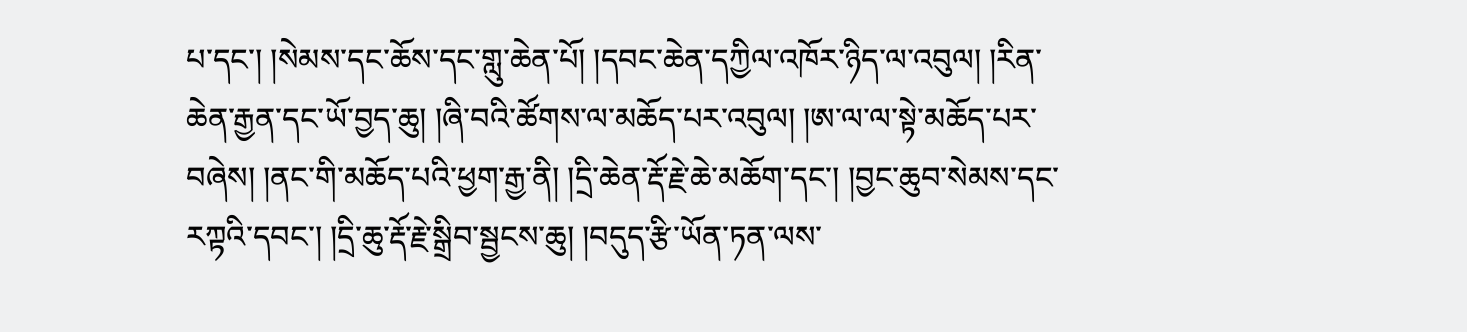པ་དང་། །སེམས་དང་ཆོས་དང་གླུ་ཆེན་པོ། །དབང་ཆེན་དཀྱིལ་འཁོར་ཉིད་ལ་འབུལ། །རིན་ཆེན་རྒྱན་དང་ཡོ་བྱད་ཆུ། །ཞི་བའི་ཚོགས་ལ་མཆོད་པར་འབུལ། །ཨ་ལ་ལ་སྟེ་མཆོད་པར་བཞེས། །ནང་གི་མཆོད་པའི་ཕྱག་རྒྱ་ནི། །དྲི་ཆེན་རྡོ་རྗེ་ཆེ་མཆོག་དང་། །བྱང་ཆུབ་སེམས་དང་རཀྟའི་དབང་། །དྲི་ཆུ་རྡོ་རྗེ་སྒྲིབ་སྦྱངས་ཆུ། །བདུད་རྩི་ཡོན་ཏན་ལས་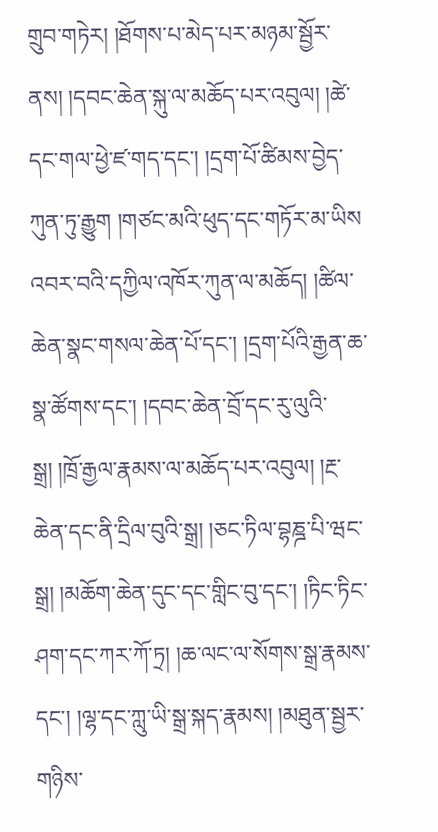གྲུབ་གཏེར། །ཐོགས་པ་མེད་པར་མཉམ་སྦྱོར་ནས། །དབང་ཆེན་སྐུ་ལ་མཆོད་པར་འབུལ། །ཚེ་དང་གལ་ཕྱེ་ཛ་གད་དང་། །དྲག་པོ་ཚིམས་བྱེད་ཀུན་ཏུ་རྒྱུག །གཙང་མའི་ཕུད་དང་གཏོར་མ་ཡིས འབར་བའི་དཀྱིལ་འཁོར་ཀུན་ལ་མཆོད། །ཚིལ་ཆེན་སྣང་གསལ་ཆེན་པོ་དང་། །དྲག་པོའི་རྒྱན་ཆ་སྣ་ཚོགས་དང་། །དབང་ཆེན་བྲོ་དང་རུ་ལུའི་སྒྲ། །ཁྲོ་རྒྱལ་རྣམས་ལ་མཆོད་པར་འབུལ། །རྔ་ཆེན་དང་ནི་དྲིལ་བུའི་སྒྲ། །ཅང་ཏིལ་བྷཎྜ་པི་ཝང་སྒྲ། །མཆོག་ཆེན་དུང་དང་གླིང་བུ་དང་། །ཏིང་ཏིང་ཤག་དང་ཀར་ཀོ་ཏྲ། །ཆ་ལང་ལ་སོགས་སྒྲ་རྣམས་དང་། །ལྷ་དང་ཀླུ་ཡི་སྒྲ་སྐད་རྣམས། །མཐུན་སྦྱར་གཉིས་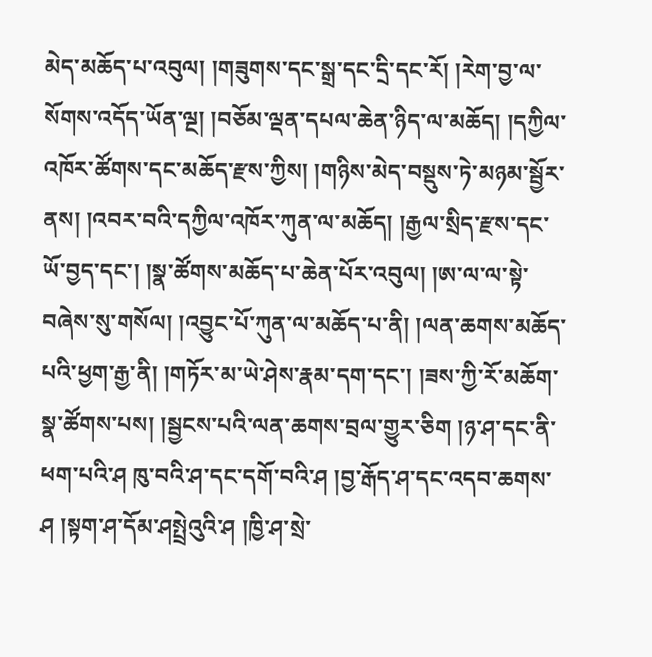མེད་མཆོད་པ་འབུལ། །གཟུགས་དང་སྒྲ་དང་དྲི་དང་རོ། །རེག་བྱ་ལ་སོགས་འདོད་ཡོན་ལྔ། །བཅོམ་ལྡན་དཔལ་ཆེན་ཉིད་ལ་མཆོད། །དཀྱིལ་འཁོར་ཚོགས་དང་མཆོད་རྫས་ཀྱིས། །གཉིས་མེད་བསྡུས་ཏེ་མཉམ་སྦྱོར་ནས། །འབར་བའི་དཀྱིལ་འཁོར་ཀུན་ལ་མཆོད། །རྒྱལ་སྲིད་རྫས་དང་ཡོ་བྱད་དང་། །སྣ་ཚོགས་མཆོད་པ་ཆེན་པོར་འབུལ། །ཨ་ལ་ལ་སྟེ་བཞེས་སུ་གསོལ། །འབྱུང་པོ་ཀུན་ལ་མཆོད་པ་ནི། །ལན་ཆགས་མཆོད་པའི་ཕྱག་རྒྱ་ནི། །གཏོར་མ་ཡེ་ཤེས་རྣམ་དག་དང་། །ཟས་ཀྱི་རོ་མཆོག་སྣ་ཚོགས་པས། །སྦྱངས་པའི་ལན་ཆགས་བྲལ་གྱུར་ཅིག །ཉ་ཤ་དང་ནི་ཕག་པའི་ཤ ཁུ་བའི་ཤ་དང་དགོ་བའི་ཤ །བྱ་རྒོད་ཤ་དང་འདབ་ཆགས་ཤ །སྟག་ཤ་དོམ་ཤསྤྲེའུའི་ཤ །ཁྱི་ཤ་སྲེ་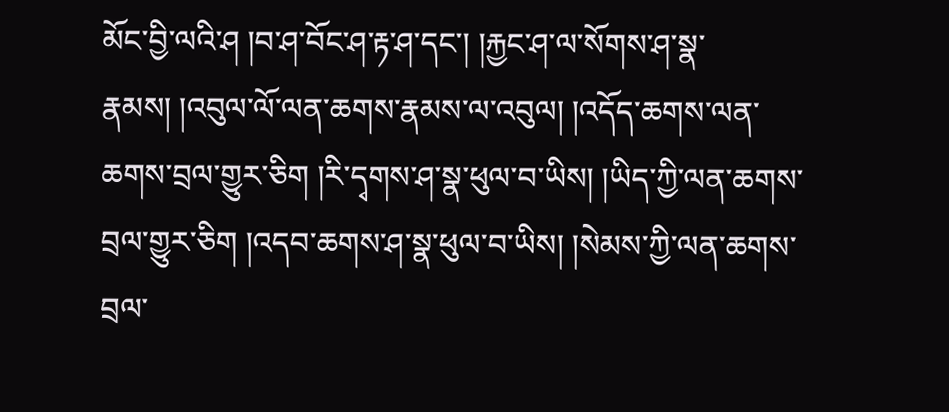མོང་བྱི་ལའི་ཤ །བ་ཤ་བོང་ཤ་རྟ་ཤ་དང་། །རྐྱང་ཤ་ལ་སོགས་ཤ་སྣ་རྣམས། །འབུལ་ལོ་ལན་ཆགས་རྣམས་ལ་འབུལ། །འདོད་ཆགས་ལན་ཆགས་བྲལ་གྱུར་ཅིག །རི་དྭགས་ཤ་སྣ་ཕུལ་བ་ཡིས། །ཡིད་ཀྱི་ལན་ཆགས་བྲལ་གྱུར་ཅིག །འདབ་ཆགས་ཤ་སྣ་ཕུལ་བ་ཡིས། །སེམས་ཀྱི་ལན་ཆགས་བྲལ་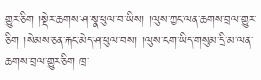གྱུར་ཅིག །སྡེར་ཆགས་ཤ་སྣ་ཕུལ་བ་ཡིས། །ལུས་ཀྱང་ལན་ཆགས་བྲལ་གྱུར་ཅིག །སེམས་ཅན་རྐང་མེད་ཤ་ཕུལ་བས། །ལུས་ངག་ཡིད་གསུམ་དྲི་མ་ལན་ཆགས་བྲལ་གྱུར་ཅིག ཁྲ་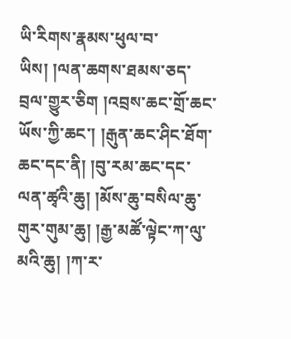ཡི་རིགས་རྣམས་ཕུལ་བ་ཡིས། །ལན་ཆགས་ཐམས་ཅད་བྲལ་གྱུར་ཅིག །འབྲས་ཆང་གྲོ་ཆང་ཡོས་ཀྱི་ཆང་། །རྒུན་ཆང་ཤིང་ཐོག་ཆང་དང་ནི། །བུ་རམ་ཆང་དང་ལན་ཚྭའི་ཆུ། །མོས་ཆུ་བསིལ་ཆུ་གུར་གུམ་ཆུ། །རྒྱ་མཚོ་ལྟེང་ཀ་ལུ་མའི་ཆུ། །ཀ་ར་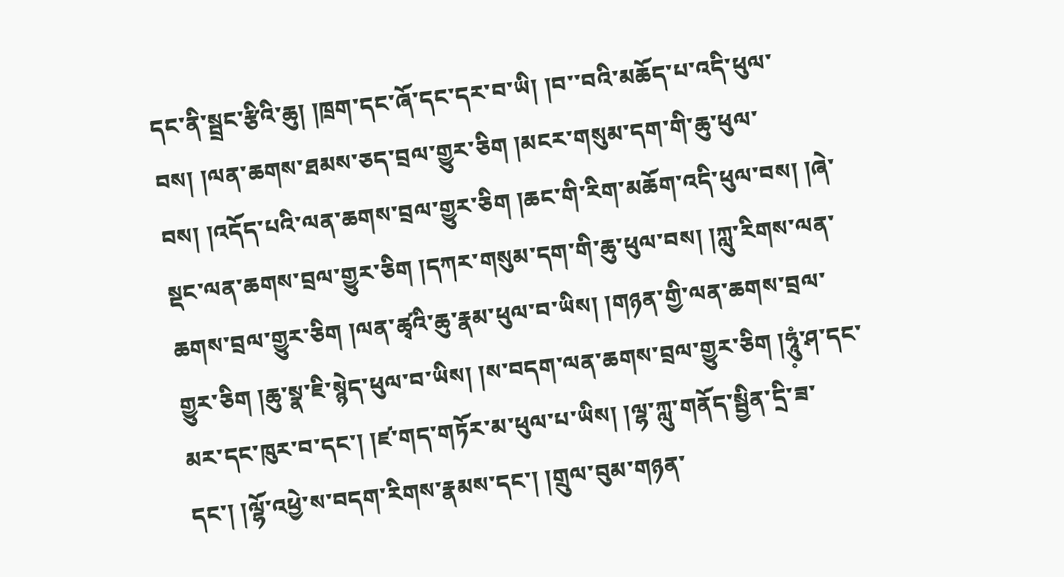དང་ནི་སྦྲང་རྩིའི་ཆུ། །ཁྲག་དང་ཞོ་དང་དར་བ་ཡི། །བ་་བའི་མཆོད་པ་འདི་ཕུལ་བས། །ལན་ཆགས་ཐམས་ཅད་བྲལ་གྱུར་ཅིག །མངར་གསུམ་དག་གི་ཆུ་ཕུལ་བས། །འདོད་པའི་ལན་ཆགས་བྲལ་གྱུར་ཅིག །ཆང་གི་རིག་མཆོག་འདི་ཕུལ་བས། །ཞེ་སྡང་ལན་ཆགས་བྲལ་གྱུར་ཅིག །དཀར་གསུམ་དག་གི་ཆུ་ཕུལ་བས། །ཀླུ་རིགས་ལན་ཆགས་བྲལ་གྱུར་ཅིག །ལན་ཚྭའི་ཆུ་རྣམ་ཕུལ་བ་ཡིས། །གཉན་གྱི་ལན་ཆགས་བྲལ་གྱུར་ཅིག །ཆུ་སྣ་ཇི་སྙེད་ཕུལ་བ་ཡིས། །ས་བདག་ལན་ཆགས་བྲལ་གྱུར་ཅིག །ཧཱུཾ༷་ཤ་དང་མར་དང་ཁུར་བ་དང་། །ཛ་གད་གཏོར་མ་ཕུལ་པ་ཡིས། །ལྷ་ཀླུ་གནོད་སྦྱིན་དྲི་ཟ་དང་། །ལྷོ་འཕྱེ་ས་བདག་རིགས་རྣམས་དང་། །གྲུལ་བུམ་གཉན་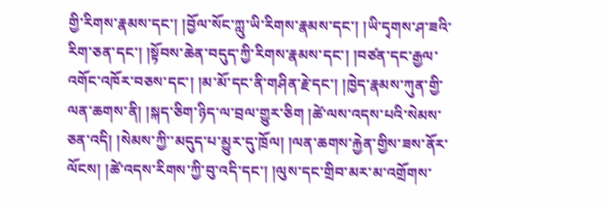གྱི་རིགས་རྣམས་དང་། །བྱོལ་སོང་ཀླུ་ཡི་རིགས་རྣམས་དང་། །ཡི་དྭགས་ཤ་ཟའི་རིག་ཅན་དང་། །སྟོབས་ཆེན་བདུད་ཀྱི་རིགས་རྣམས་དང་། །བཙན་དང་རྒྱལ་འགོང་འཁོར་བཅས་དང་། །མ་མོ་དང་ནི་གཤིན་རྗེ་དང་། །ཁྱེད་རྣམས་ཀུན་གྱི་ལན་ཆགས་ནི། །སྐད་ཅིག་ཉིད་ལ་བྲལ་གྱུར་ཅིག །ཚེ་ལས་འདས་པའི་སེམས་ཅན་འདི། །སེམས་ཀྱི་་མདུད་པ་མྱུར་དུ་ཁྲོལ། །ལན་ཆགས་རྐྱེན་གྱིས་ཟས་ནོར་ལོངས། །ཚེ་འདས་རིགས་ཀྱི་བུ་འདི་དང་། །ལུས་དང་གྲིབ་མར་མ་འགྲོགས་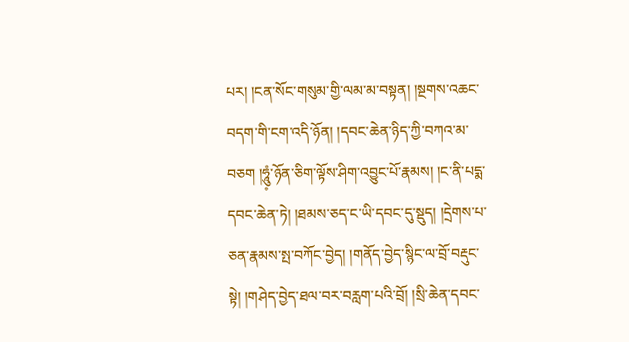པར། །ངན་སོང་གསུམ་གྱི་ལམ་མ་བསྟན། །སྔགས་འཆང་བདག་གི་ངག་འདི་ཉོན། །དབང་ཆེན་ཉིད་ཀྱི་བཀའ་མ་བཅག །ཧཱུཾ༷་ཉོན་ཅིག་ལྟོས་ཤིག་འབྱུང་པོ་རྣམས། །ང་ནི་པདྨ་དབང་ཆེན་ཏེ། །ཐམས་ཅད་ང་ཡི་དབང་དུ་སྡུད། །དྲེགས་པ་ཅན་རྣམས་སྤ་བཀོང་བྱེད། །གནོད་བྱེད་སྙིང་ལ་བྲོ་བརྡུང་སྟེ། །གཤེད་བྱེད་ཐལ་བར་བརླག་པའི་བྲོ། །སྲི་ཆེན་དབང་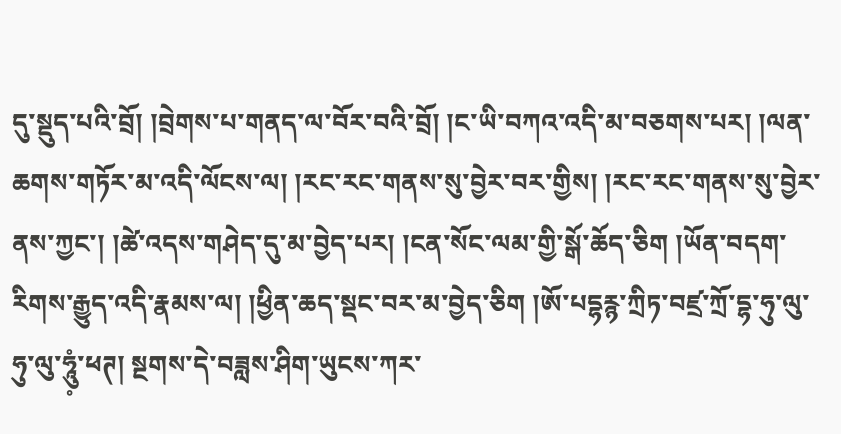དུ་སྡུད་པའི་བྲོ། །བྲེགས་པ་གནད་ལ་བོར་བའི་བྲོ། །ང་ཡི་བཀའ་འདི་མ་བཅགས་པར། །ལན་ཆགས་གཏོར་མ་འདི་ལོངས་ལ། །རང་རང་གནས་སུ་བྱེར་བར་གྱིས། །རང་རང་གནས་སུ་བྱེར་ནས་ཀྱང་། །ཚེ་འདས་གཤེད་དུ་མ་བྱེད་པར། །ངན་སོང་ལམ་གྱི་སྒོ་ཆོད་ཅིག །ཡོན་བདག་རིགས་རྒྱུད་འདི་རྣམས་ལ། །ཕྱིན་ཆད་སྡང་བར་མ་བྱེད་ཅིག །ཨོ་པདྷརྙ་ཀྲིཏ་བཛྲ་ཀྲོ་དྷ་ཧུ་ལུ་ཧུ་ལུ་ཧཱུཾ༷་ཕཊ། སྔགས་དེ་བཟླས་ཤིག་ཡུངས་ཀར་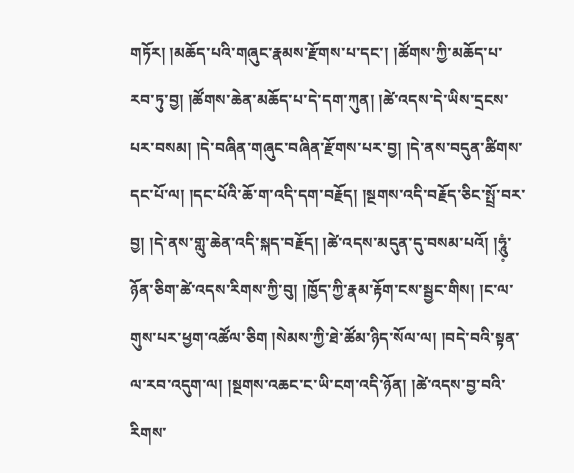གཏོར། །མཆོད་པའི་གཞུང་རྣམས་རྫོགས་པ་དང་། །ཚོགས་ཀྱི་མཆོད་པ་རབ་ཏུ་བྱ། །ཚོགས་ཆེན་མཆོད་པ་དེ་དག་ཀུན། །ཚེ་འདས་དེ་ཡིས་དྲངས་པར་བསམ། །དེ་བཞིན་གཞུང་བཞིན་རྫོགས་པར་བྱ། །དེ་ནས་བདུན་ཚིགས་དང་པོ་ལ། །དང་པོའི་ཆོ་ག་འདི་དག་བརྗོད། །སྔགས་འདི་བརྗོད་ཅིང་སྤྲོ་བར་བྱ། །དེ་ནས་གླུ་ཆེན་འདི་སྐད་བརྗོད། །ཚེ་འདས་མདུན་དུ་བསམ་པའོ། །ཧཱུཾ༷་ཉོན་ཅིག་ཚེ་འདས་རིགས་ཀྱི་བུ། །ཁྱོད་ཀྱི་རྣམ་རྟོག་ངས་སྦྱང་གིས། །ང་ལ་གུས་པར་ཕྱག་འཚོལ་ཅིག །སེམས་ཀྱི་ཐེ་ཚོམ་ཉིད་སོལ་ལ། །བདེ་བའི་སྟན་ལ་རབ་འདུག་ལ། །སྔགས་འཆང་ང་ཡི་ངག་འདི་ཉོན། །ཚེ་འདས་བྱ་བའི་རིགས་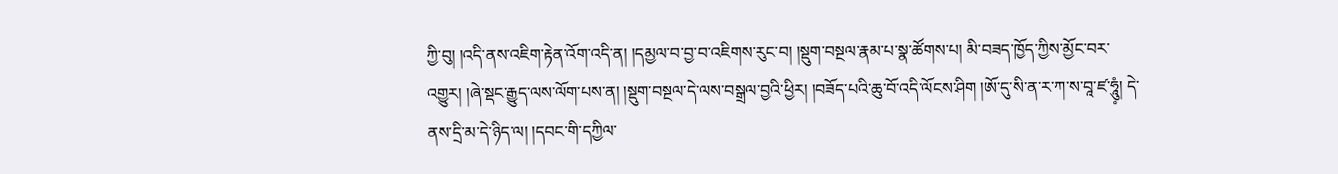ཀྱི་བུ། །འདི་ནས་འཇིག་རྟེན་འོག་འདི་ན། །དམྱལ་བ་བྱ་བ་འཇིགས་རུང་བ། །སྡུག་བསྔལ་རྣམ་པ་སྣ་ཚོགས་པ། མི་བཟད་ཁྱོད་ཀྱིས་མྱོང་བར་འགྱུར། །ཞེ་སྡང་རྒྱུད་ལས་ལོག་པས་ན། །སྡུག་བསྔལ་དེ་ལས་བསྒྲལ་བྱའི་ཕྱིར། །བཟོད་པའི་ཆུ་བོ་འདི་ལོངས་ཤིག །ཨོ་དུ་སི་ན་ར་ཀ་ས་བཱ་ཛ་ཧཱུཾ༷། དེ་ནས་དྲི་མ་དེ་ཉིད་ལ། །དབང་གི་དཀྱིལ་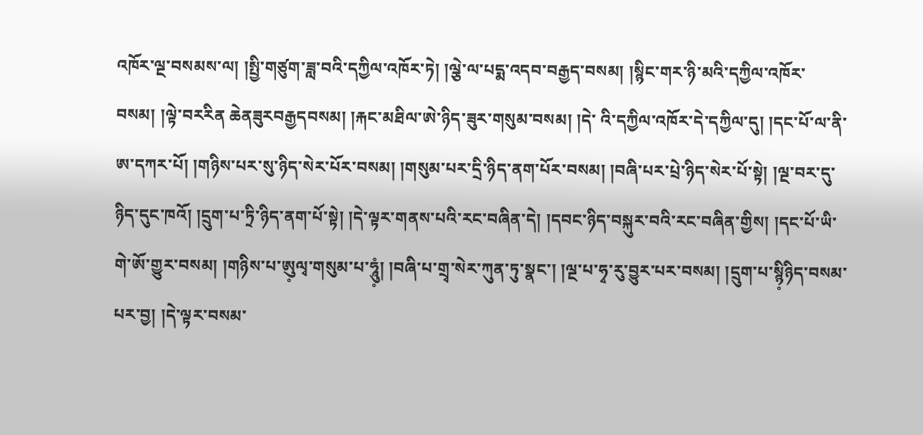འཁོར་ལྔ་བསམས་ལ། །སྤྱི་གཙུག་ཟླ་བའི་དཀྱིལ་འཁོར་ཏེ། །ལྕེ་ལ་པདྨ་འདབ་བརྒྱད་བསམ། །སྙིང་གར་ཉི་མའི་དཀྱིལ་འཁོར་བསམ། །ལྟེ་བརརིན ཆེནཟུརབརྒྱདབསམ། །རྐང་མཐིལ་ཨེ་ཉིད་ཟུར་གསུམ་བསམ། །དེ་ འི་དཀྱིལ་འཁོར་དེ་དཀྱིལ་དུ། །དང་པོ་ལ་ནི་ཨ་དཀར་པོ། །གཉིས་པར་སུ་ཉིད་སེར་པོར་བསམ། །གསུམ་པར་དྲི་ཉིད་ནག་པོར་བསམ། །བཞི་པར་པྲེ་ཉིད་སེར་པོ་སྟེ། །ལྔ་བར་དུ་ཉིད་དུང་ཁའོ། །དྲུག་པ་ཏྲི་ཉིད་ནག་པོ་སྟེ། །དེ་ལྟར་གནས་པའི་རང་བཞིན་དེ། །དབང་ཉིད་བསྐུར་བའི་རང་བཞིན་གྱིས། །དང་པོ་ཡི་གེ་ཨོ་གྱུར་བསམ། །གཉིས་པ་ཨུ༷ལྭ་གསུམ་པ་ཧཱུཾ༷། །བཞི་པ་གྲྭ་སེར་ཀུན་ཏུ་སྣང་། །ལྔ་པ་ཧྭ་རུ་བྱུར་པར་བསམ། །དྲུག་པ་སྙི༷ཉིད་བསམ་པར་བྱ། །དེ་ལྟར་བསམ་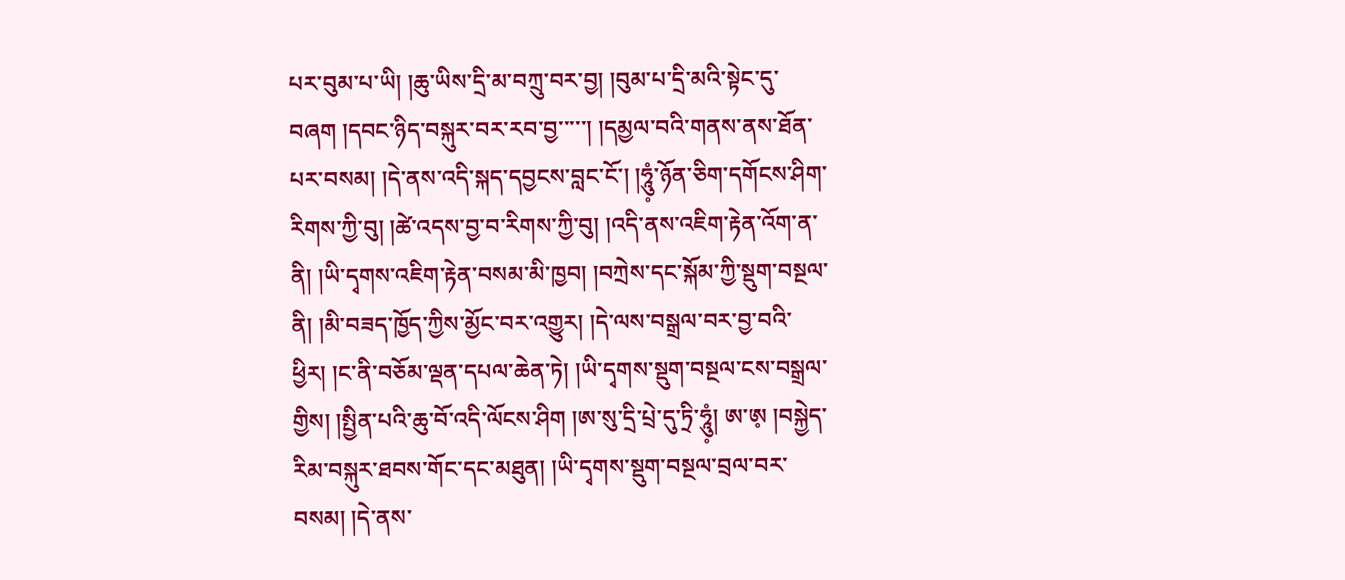པར་བུམ་པ་ཡི། །ཆུ་ཡིས་དྲི་མ་བཀྲུ་བར་བྱ། །བུམ་པ་དྲི་མའི་སྟེང་དུ་བཞག །དབང་ཉིད་བསྐུར་བར་རབ་བྱ་་་་་། །དམྱལ་བའི་གནས་ནས་ཐོན་པར་བསམ། །དེ་ནས་འདི་སྐད་དབྱངས་བླང་ངོ་། །ཧཱུཾ༷་ཉོན་ཅིག་དགོངས་ཤིག་རིགས་ཀྱི་བུ། །ཚེ་འདས་བྱ་བ་རིགས་ཀྱི་བུ། །འདི་ནས་འཇིག་རྟེན་འོག་ན་ནི། །ཡི་དྭགས་འཇིག་རྟེན་བསམ་མི་ཁྱབ། །བཀྲེས་དང་སྐོམ་ཀྱི་སྡུག་བསྔལ་ནི། །མི་བཟད་ཁྱོད་ཀྱིས་མྱོང་བར་འགྱུར། །དེ་ལས་བསྒྲལ་བར་བྱ་བའི་ཕྱིར། །ང་ནི་བཅོམ་ལྡན་དཔལ་ཆེན་ཏེ། །ཡི་དྭགས་སྡུག་བསྔལ་ངས་བསྒྲལ་གྱིས། །སྤྱིན་པའི་ཆུ་བོ་འདི་ལོངས་ཤིག །ཨ་སུ་དྲི་པྲེ་དུ་ཏྲི་ཧཱུཾ༷། ཨ་ཨ༷ །བསྐྱེད་རིམ་བསྐུར་ཐབས་གོང་དང་མཐུན། །ཡི་དྭགས་སྡུག་བསྔལ་བྲལ་བར་བསམ། །དེ་ནས་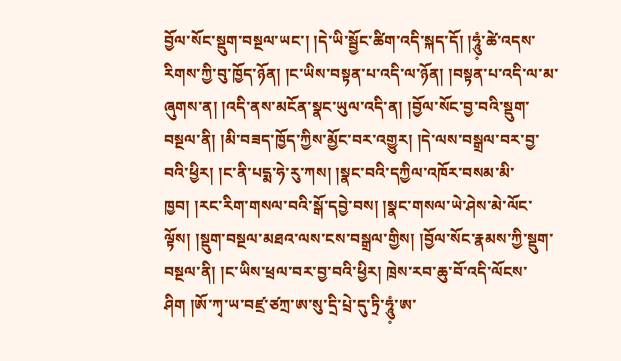བྱོལ་སོང་སྡུག་བསྔལ་ཡང་། །དེ་ཡི་སྦྱོང་ཚིག་འདི་སྐད་དོ། །ཧཱུཾ༷་ཚེ་འདས་རིགས་ཀྱི་བུ་ཁྱོད་ཉོན། །ང་ཡིས་བསྟན་པ་འདི་ལ་ཉོན། །བསྟན་པ་འདི་ལ་མ་ཞུགས་ན། །འདི་ནས་མངོན་སྣང་ཡུལ་འདི་ན། །བྱོལ་སོང་བྱ་བའི་སྡུག་བསྔལ་ནི། །མི་བཟད་ཁྱོད་ཀྱིས་མྱོང་བར་འགྱུར། །དེ་ལས་བསྒྲལ་བར་བྱ་བའི་ཕྱིར། །ང་ནི་པདྨ་ཧེ་རུ་ཀས། །སྣང་བའི་དཀྱིལ་འཁོར་བསམ་མི་ཁྱབ། །རང་རིག་གསལ་བའི་སྒོ་དབྱེ་བས། །སྣང་གསལ་ཡེ་ཤེས་མེ་ལོང་ལྟོས། །སྡུག་བསྔལ་མཐའ་ལས་ངས་བསྒྲལ་གྱིས། །བྱོལ་སོང་རྣམས་ཀྱི་སྡུག་བསྔལ་ནི། །ང་ཡིས་ཕྲལ་བར་བྱ་བའི་ཕྱིར། ཁྲེས་རབ་ཆུ་བོ་འདི་ལོངས་ཤིག །ཨོ་ཀྭ་ཡ་བཛྲ་ཙཀྲ་ཨ་སུ་དྲི་པྲེ་དུ་ཏྲི་ཧཱུཾ༷་ཨ་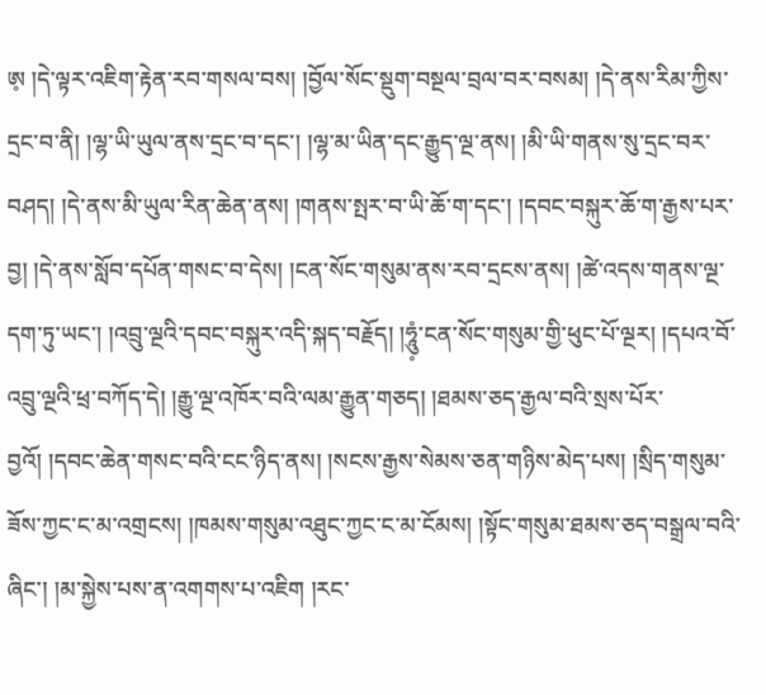ཨ༷ །དེ་ལྟར་འཇིག་རྟེན་རབ་གསལ་བས། །བྱོལ་སོང་སྡུག་བསྔལ་བྲལ་བར་བསམ། །དེ་ནས་རིམ་ཀྱིས་དྲང་བ་ནི། །ལྷ་ཡི་ཡུལ་ནས་དྲང་བ་དང་། །ལྷ་མ་ཡིན་དང་རྒྱུད་ལྔ་ནས། །མི་ཡི་གནས་སུ་དྲང་བར་བཤད། །དེ་ནས་མི་ཡུལ་རིན་ཆེན་ནས། །གནས་སྤར་བ་ཡི་ཆོ་ག་དང་། །དབང་བསྐུར་ཆོ་ག་རྒྱས་པར་བྱ། །དེ་ནས་སློབ་དཔོན་གསང་བ་དེས། །ངན་སོང་གསུམ་ནས་རབ་དྲངས་ནས། །ཚེ་འདས་གནས་ལྔ་དག་ཏུ་ཡང་། །འབྲུ་ལྔའི་དབང་བསྐུར་འདི་སྐད་བརྗོད། །ཧཱུཾ༷་ངན་སོང་གསུམ་གྱི་ཕུང་པོ་ལྔར། །དཔའ་བོ་འབྲུ་ལྔའི་ཕྲ་བཀོད་དེ། །རྒྱུ་ལྔ་འཁོར་བའི་ལམ་རྒྱུན་གཅད། །ཐམས་ཅད་རྒྱལ་བའི་སྲས་པོར་བྱའོ། །དབང་ཆེན་གསང་བའི་ངང་ཉིད་ནས། །སངས་རྒྱས་སེམས་ཅན་གཉིས་མེད་པས། །སྲིད་གསུམ་ཟོས་ཀྱང་ང་མ་འགྲངས། །ཁམས་གསུམ་འཐུང་ཀྱང་ང་མ་ངོམས། །སྟོང་གསུམ་ཐམས་ཅད་བསྒྲལ་བའི་ཞིང་། །མ་སྐྱེས་པས་ན་འགགས་པ་འཇིག །རང་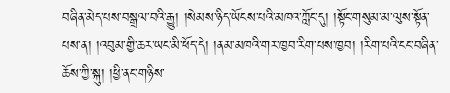བཞིན་མེད་པས་བསྒྲལ་བའི་རྒྱུ། །སེམས་ཉིད་ཡོངས་པའི་མཁའ་ཀློང་དུ། །སྟོང་གསུམ་མ་ལུས་སྟོན་པས་ན། །འབུམ་གྱི་ཆར་ཡང་མི་ཕོད་དེ། །ནམ་མཁའི་གར་ཁྱབ་རིག་པས་ཁྱབ། །རིག་པའི་ངང་བཞིན་ཆོས་ཀྱི་སྐུ། །ཕྱི་ནང་གཉིས་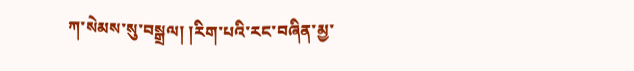ཀ་སེམས་སུ་བསྒྲལ། །རིག་པའི་རང་བཞིན་མྱ་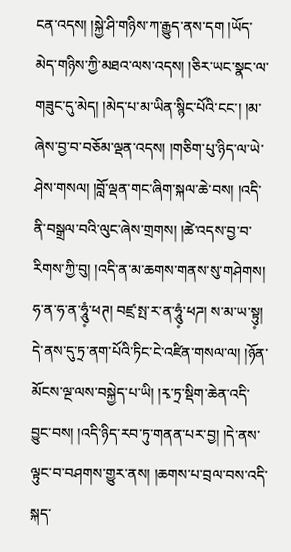ངན་འདས། །སྐྱེ་ཤི་གཉིས་ཀ་རྒྱུད་ནས་དག །ཡོད་མེད་གཉིས་ཀྱི་མཐའ་ལས་འདས། །ཅིར་ཡང་སྣང་ལ་གཟུང་དུ་མེད། །མེད་པ་མ་ཡིན་སྙིང་པོའི་ངང་། །མ་ཞེས་བྱ་བ་བཅོམ་ལྡན་འདས། །གཅིག་པུ་ཉིད་ལ་ཡེ་ཤེས་གསལ། །བློ་ལྡན་གང་ཞིག་སྐལ་ཆེ་བས། །འདི་ནི་བསྒྲལ་བའི་ལུང་ཞེས་གྲགས། །ཚེ་འདས་བྱ་བ་རིགས་ཀྱི་བུ། །འདི་ན་མ་ཆགས་གནས་སུ་གཤེགས། ཧ་ན་ཧ་ན་ཧཱུཾ༷་ཕཊ། བཛྲ་སྤ་ར་ན་ཧཱུཾ༷་ཕཌ། ས་མ་ཡ་སྟུ༷། དེ་ནས་དུ་ཏྲ་ནག་པོའི་ཏིང་ངེ་འཛིན་གསལ་ལ། །ཉོན་མོངས་ལྔ་ལས་བསྐྱེད་པ་ཡི། །རྭ་ཏྲ་སྡིག་ཆེན་འདི་བྱུང་བས། །འདི་ཉིད་རབ་ཏུ་གནན་པར་བྱ། །དེ་ནས་ལྟུང་བ་བཤགས་གྱུར་ནས། །ཆགས་པ་བྲལ་བས་འདི་སྐད་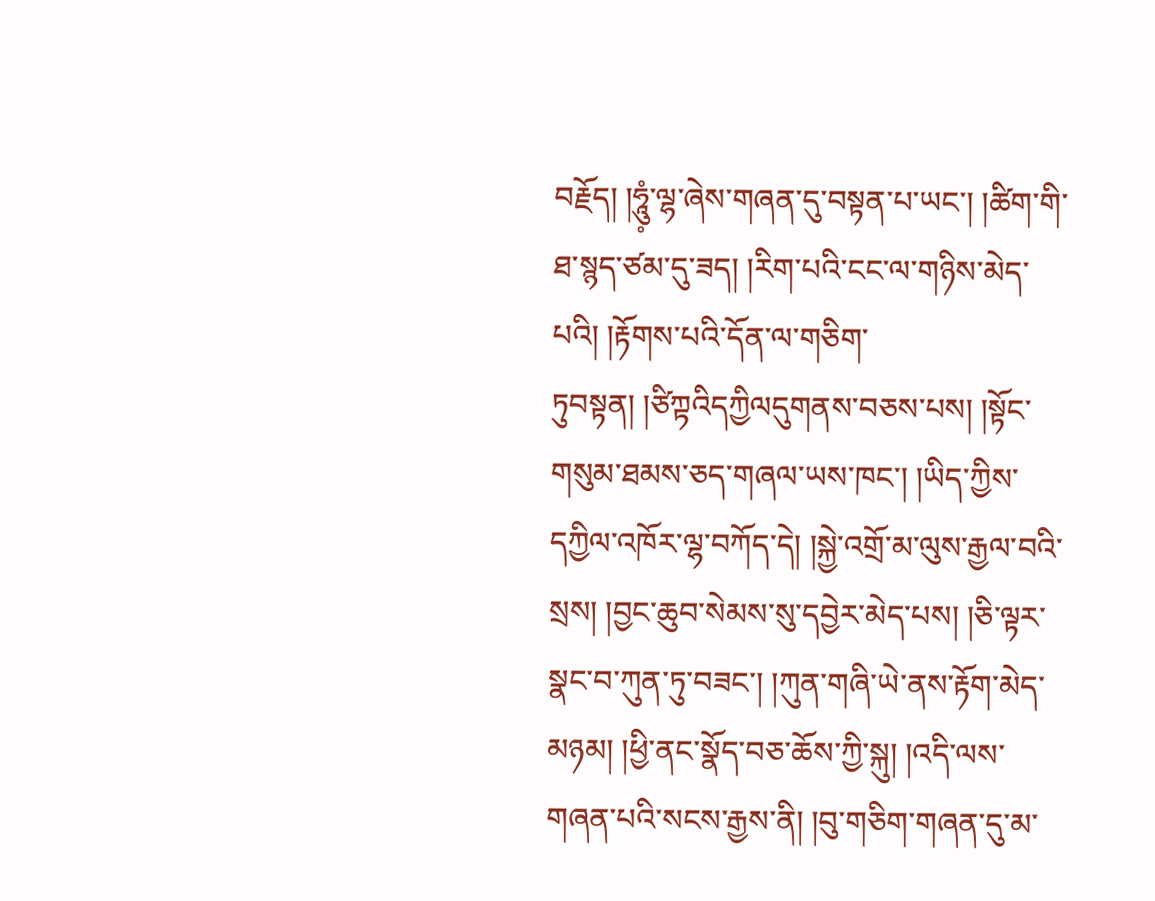བརྗོད། །ཧཱུཾ༷་ལྷ་ཞེས་གཞན་དུ་བསྟན་པ་ཡང་། །ཚིག་གི་ཐ་སྙད་ཙམ་དུ་ཟད། །རིག་པའི་ངང་ལ་གཉིས་མེད་པའི། །རྟོགས་པའི་དོན་ལ་གཅིག་ཏུབསྟན། །ཙིཀྟའིདཀྱིལདུགནས་བཅས་པས། །སྟོང་གསུམ་ཐམས་ཅད་གཞལ་ཡས་ཁང་། །ཡིད་ཀྱིས་དཀྱིལ་འཁོར་ལྷ་བཀོད་དེ། །སྐྱེ་འགྲོ་མ་ལུས་རྒྱལ་བའི་སྲས། །བྱང་ཆུབ་སེམས་སུ་དབྱེར་མེད་པས། །ཅི་ལྟར་སྣང་བ་ཀུན་ཏུ་བཟང་། །ཀུན་གཞི་ཡེ་ནས་རྟོག་མེད་མཉམ། །ཕྱི་ནང་སྣོད་བཅ་ཆོས་ཀྱི་སྐུ། །འདི་ལས་གཞན་པའི་སངས་རྒྱས་ནི། །བུ་གཅིག་གཞན་དུ་མ་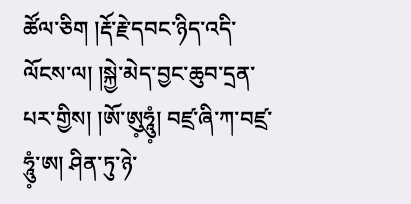ཚོལ་ཅིག །རྡོ་རྗེ་དབང་ཉིད་འདི་ལོངས་ལ། །སྐྱེ་མེད་བྱང་ཆུབ་དྲན་པར་གྱིས། །ཨོ་ཨུ༷ཧཱུཾ༷། བཛྲ་ཞི་ཀ་བཛྲ་ཧཱུཾ༷་ཨ། ཤིན་ཏུ་ཉེ་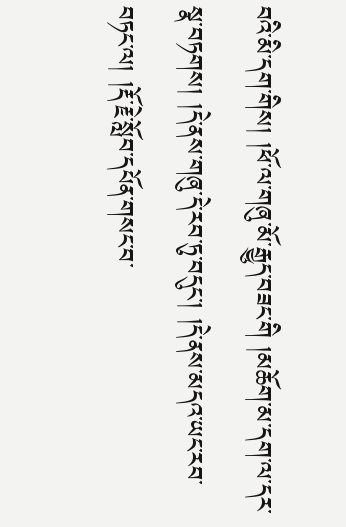བའི་མི་དག་གིས། །ཕོ་ལ་གཞུ་མོ་རྒྱུད་བཟང་གི །མཆོག་མ་དག་ལ་དར་སྣ་བཏགས། །དེ་ནས་གཞུ་དེ་རབ་ཏུ་བདུང་། །དེ་ནས་མདའ་ཡང་རབ་བཏང་ལ། །རྡོ་རྗེ་སློབ་དཔོན་གསང་བ་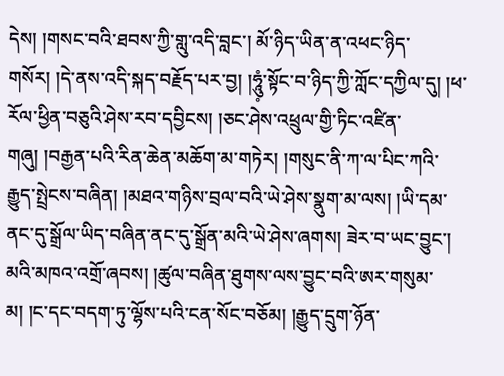དེས། །གསང་བའི་ཐབས་ཀྱི་གླུ་འདི་བླང་། མོ་ཉིད་ཡིན་ན་འཕང་ཉིད་གསོར། །དེ་ནས་འདི་སྐད་བརྗོད་པར་བྱ། །ཧཱུཾ༷་སྟོང་བ་ཉིད་ཀྱི་ཀློང་དཀྱིལ་དུ། །ཕ་རོལ་ཕྱིན་བཅུའི་ཤེས་རབ་དབྱིངས། །ཅང་ཤེས་འཕྲུལ་གྱི་ཏིང་འཛིན་གཞུ། །བརྒྱན་པའི་རིན་ཆེན་མཆོག་མ་གཏེར། །གསུང་ནི་ཀ་ལ་པིང་ཀའི་རྒྱུད་སྤྲེངས་བཞིན། །མཐའ་གཉིས་བྲལ་བའི་ཡེ་ཤེས་སྣུག་མ་ལས། །ཡི་དམ་ནང་དུ་སྒྲོལ་ཡིད་བཞིན་ནང་དུ་སྒྲོན་མའི་ཡེ་ཤེས་ཞགས། ཟེར་བ་ཡང་བྱུང་། མའི་མཁའ་འགྲོ་ཞབས། །ཚུལ་བཞིན་ཐུགས་ལས་བྱུང་བའི་ཨར་གསུམ་མ། །ང་དང་བདག་ཏུ་ལྷོས་པའི་ངན་སོང་བཅོམ། །རྒྱུད་དྲུག་ཉོན་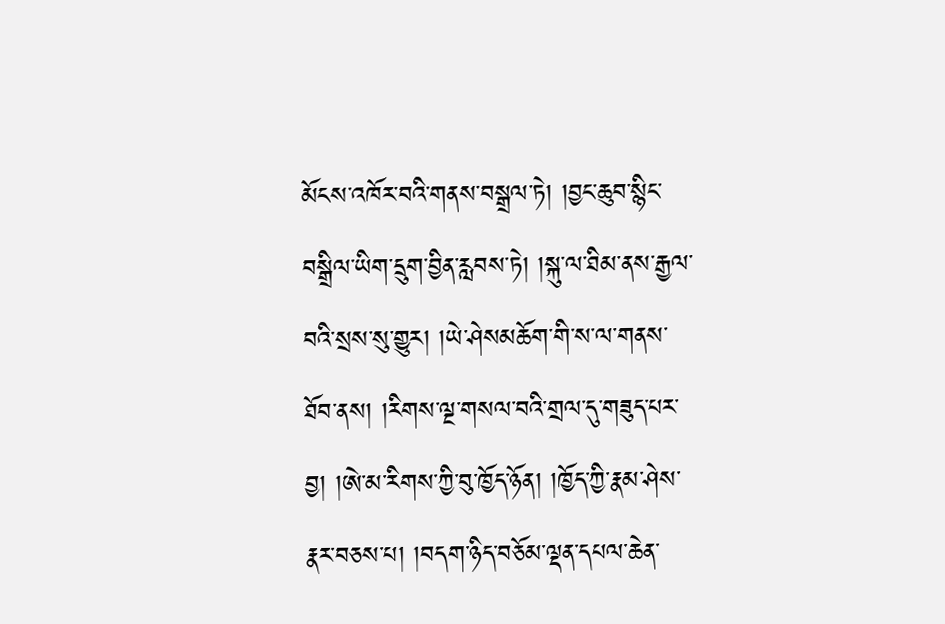མོངས་འཁོར་བའི་གནས་བསྒྲལ་ཏེ། །བྱང་ཆུབ་སྙིང་བསྒྲིལ་ཡིག་དྲུག་བྱིན་རླབས་ཏེ། །སྐུ་ལ་ཐིམ་ནས་རྒྱལ་བའི་སྲས་སུ་གྱུར། །ཡེ་ཤེསམཆོག་གི་ས་ལ་གནས་ཐོབ་ནས། །རིགས་ལྔ་གསལ་བའི་གྲལ་དུ་གཟུད་པར་བྱ། །ཨེ་མ་རིགས་ཀྱི་བུ་ཁྱོད་ཉོན། །ཁྱོད་ཀྱི་རྣམ་ཤེས་རྣར་བཅས་པ། །བདག་ཉིད་བཅོམ་ལྡན་དཔལ་ཆེན་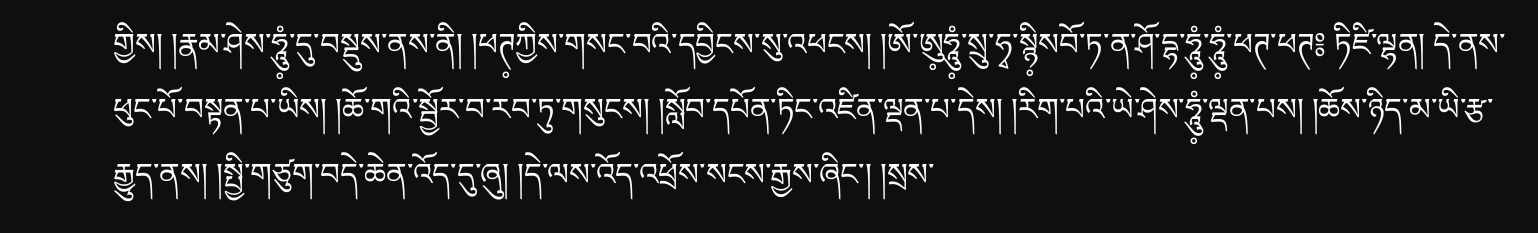གྱིས། །རྣམ་ཤེས་ཧཱུཾ༷་དུ་བསྡུས་ནས་ནི། །ཕཊ༷ཀྱིས་གསང་བའི་དབྱིངས་སུ་འཕངས། །ཨོ་ཨུ༷ཧཱུཾ༷་སྲུ་ཧྭ་སྙི༷སབོ་ཏ་ན་ཤོ་དྷ་ཧཱུཾ༷་ཧཱུཾ༷་ཕཊ་ཕཊ༔ ཏིཛི་ལྷན། དེ་ནས་ཕུང་པོ་བསྟན་པ་ཡིས། །ཆོ་གའི་སྦྱོར་བ་རབ་ཏུ་གསུངས། །སློབ་དཔོན་ཏིང་འཛིན་ལྡན་པ་དེས། །རིག་པའི་ཡེ་ཤེས་ཧཱུཾ༷་ལྡན་པས། །ཆོས་ཉིད་མ་ཡི་རྩ་རྒྱུད་ནས། །སྤྱི་གཙུག་བདེ་ཆེན་འོད་དུ་ཞུ། །དེ་ལས་འོད་འཕྲོས་སངས་རྒྱས་ཞིང་། །སྲས་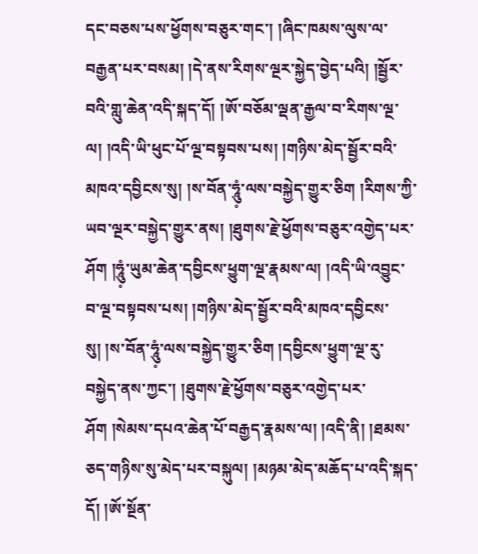དང་བཅས་པས་ཕྱོགས་བཅུར་གང་། །ཞིང་ཁམས་ལུས་ལ་བརྒྱན་པར་བསམ། །དེ་ནས་རིགས་ལྔར་སྐྱེད་བྱེད་པའི། །སྦྱོར་བའི་གླུ་ཆེན་འདི་སྐད་དོ། །ཨོ་བཅོམ་ལྡན་རྒྱལ་བ་རིགས་ལྔ་ལ། །འདི་ཡི་ཕུང་པོ་ལྔ་བསྟབས་པས། །གཉིས་མེད་སྦྱོར་བའི་མཁའ་དབྱིངས་སུ། །ས་བོན་ཧཱུཾ༷་ལས་བསྐྱེད་གྱུར་ཅིག །རིགས་ཀྱི་ཡབ་ལྔར་བསྐྱེད་གྱུར་ནས། །ཐུགས་རྗེ་ཕྱོགས་བཅུར་འགྱེད་པར་ཤོག །ཧཱུཾ༷་ཡུམ་ཆེན་དབྱིངས་ཕྱུག་ལྔ་རྣམས་ལ། །འདི་ཡི་འབྱུང་བ་ལྔ་བསྟབས་པས། །གཉིས་མེད་སྦྱོར་བའི་མཁའ་དབྱིངས་སུ། །ས་བོན་ཧཱུཾ༷་ལས་བསྐྱེད་གྱུར་ཅིག །དབྱིངས་ཕྱུག་ལྔ་རུ་བསྐྱེད་ནས་ཀྱང་། །ཐུགས་རྗེ་ཕྱོགས་བཅུར་འགྱེད་པར་ཤོག །སེམས་དཔའ་ཆེན་པོ་བརྒྱད་རྣམས་ལ། །འདི་ནི། །ཐམས་ཅད་གཉིས་སུ་མེད་པར་བསྐུལ། །མཉམ་མེད་མཆོད་པ་འདི་སྐད་དོ། །ཨོ་སྔོན་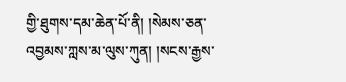གྱི་ཐུགས་དམ་ཆེན་པོ་ནི། །སེམས་ཅན་འབྱམས་ཀླས་མ་ལུས་ཀུན། །སངས་རྒྱས་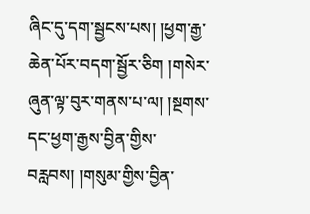ཞིང་དུ་དག་སྦྱངས་པས། །ཕྱག་རྒྱ་ཆེན་པོར་བདག་སྦྱོར་ཅིག །གསེར་ཞུན་ལྟ་བུར་གནས་པ་ལ། །སྔགས་དང་ཕྱག་རྒྱས་བྱིན་གྱིས་བརླབས། །གསུམ་གྱིས་བྱིན་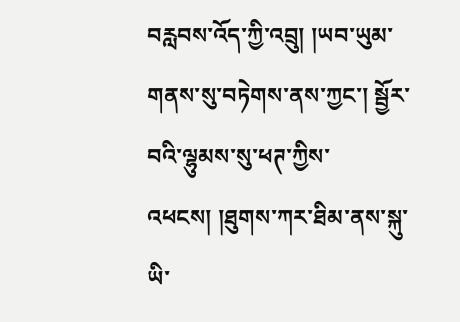བརླབས་འོད་ཀྱི་འབྲུ། །ཡབ་ཡུམ་གནས་སུ་བཏེགས་ནས་ཀྱང་། སྦྱོར་བའི་ལྷུམས་སུ་ཕཊ་ཀྱིས་འཕངས། །ཐུགས་ཀར་ཐིམ་ནས་སྐུ་ཡི་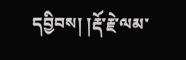དབྱིབས། །རྡོ་རྗེ་ལམ་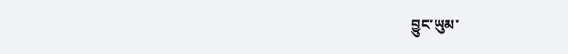བྱུང་ཡུམ་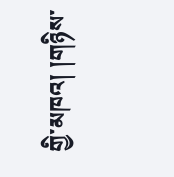གྱི་མཁའ། །གཉིས་